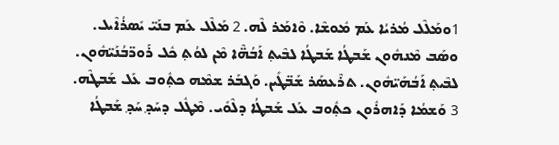1ܘܡܰܠܶܠ ܡܳܪܝܳܐ ܥܰܡ ܡܽܘܫܶܐ. ܘܶܐܡܰܪ ܠܶܗ. 2 ܡܰܠܶܠ ܥܰܡ ܒܢܰܝ̈ ܝܺܣܪܳܐܶܝܠ. ܘܣܰܒ ܡܶܢܗܽܘܢ ܫܰܒܛܳܐ ܫܰܒܛܳܐ ܠܒܶܝܬ݂ ܐܰܒܳܗ̈ܶܐ ܡܶܢ ܠܘܳܬ݂ ܟܽܠ ܪܰܘܖ̈ܒܳܢܰܝ̈ܗܽܘܢ. ܠܒܶܝܬ݂ ܐܰܒܳܗܰܝ̈ܗܽܘܢ. ܬܪܶܥܣܰܪ ܫܰܒ̈ܛܺܝܢ. ܘܰܓܒܰܪ ܫܡܶܗ ܟܬ݂ܽܘܒ ܥܰܠ ܫܰܒܛܶܗ. 3 ܘܰܫܡܳܐ ܕܰܐܗܪܽܘܢ ܟܬ݂ܽܘܒ ܥܰܠ ܫܰܒܛܳܐ ܕܠܶܘܺܝ. ܡܶܛܽܠ ܕܚܰܕ݂ ܚܰܕ݂ ܫܰܒܛܳܐ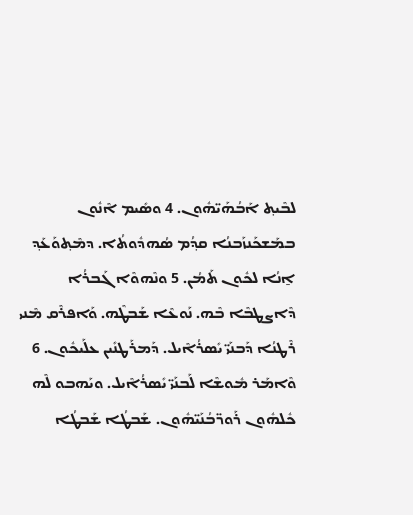ܠܒܶܝܬ݂ ܐܰܒܳܗܰܝ̈ܗܽܘܢ. 4 ܘܣܺܝܡ ܐܶܢܽܘܢ ܒܡܰܫܟܰܢܙܰܒܢܳܐ ܩܕ݂ܳܡ ܣܳܗܕܽܘܬܳܐ. ܕܡܶܬ݂ܘܰܥܰܕ݂ ܐ̱ܢܳܐ ܠܟܽܘܢ ܬܰܡܳܢ. 5 ܘܢܶܗܘܶܐ ܓܰܒܪܳܐ ܕܶܐܨܛܒܶܐ ܒܶܗ. ܢܰܘܥܶܐ ܫܰܒܛܶܗ. ܘܰܐܦܪܶܩ ܡܶܢܝ ܪܶܛܢܳܐ ܕܰܒܢܰܝ̈ ܝܺܣܪܳܐܶܝܠ. ܕܰܡܪܰܛܢܺܝܢ ܥܠܰܝܟܽܘܢ. 6 ܘܶܐܡܰܪ ܡܽܘܫܶܐ ܠܰܒܢܰܝ̈ ܝܺܣܪܳܐܶܝܠ. ܘܝܰܗܒܘ ܠܶܗ ܟܽܠܗܽܘܢ ܪܰܘܖ̈ܒܳܢܰܝ̈ܗܽܘܢ. ܫܰܒܛܳܐ ܫܰܒܛܳܐ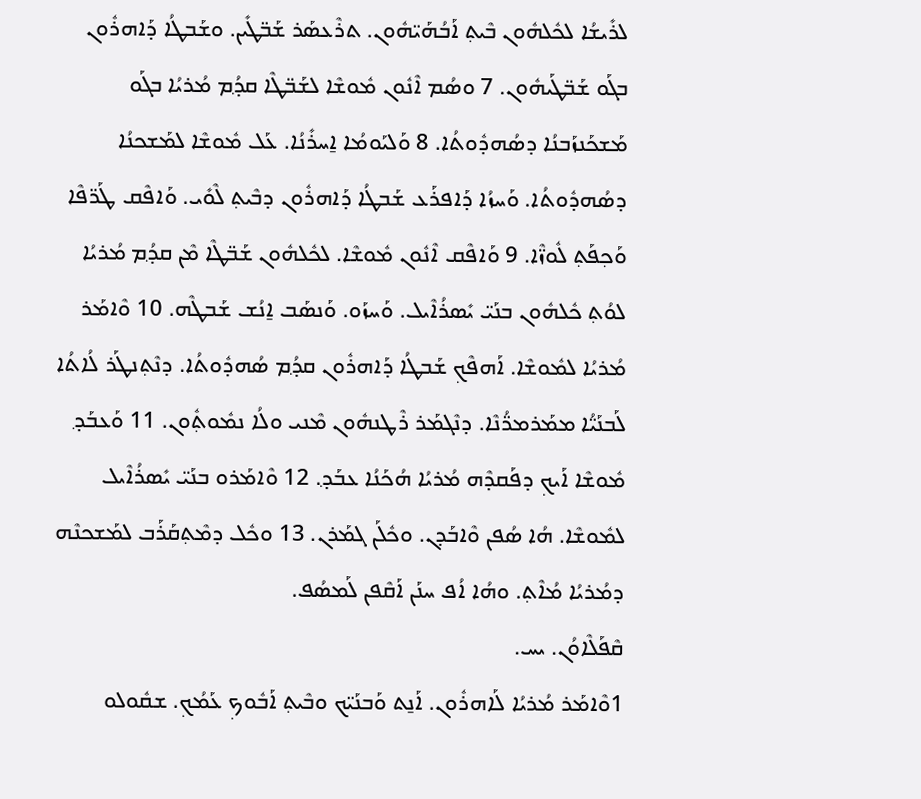ܠܪܺܝܫܳܐ ܠܟܽܠܗܽܘܢ ܒܶܝܬ݂ ܐܰܒܳܗܰܝ̈ܗܽܘܢ. ܬܪܶܥܣܰܪ ܫܰܒ̈ܛܺܝܢ. ܘܫܰܒܛܳܐ ܕܰܐܗܪܽܘܢ ܒܓܰܘ ܫܰܒ̈ܛܰܝܗܽܘܢ. 7 ܘܣܳܡ ܐܶܢܽܘܢ ܡܽܘܫܶܐ ܠܫܰܒ̈ܛܶܐ ܩܕ݂ܳܡ ܡܳܪܝܳܐ ܒܓܰܘ ܡܰܫܟܰܢܙܰܒܢܳܐ ܕܣܳܗܕܽܘܬܳܐ. 8 ܘܰܠܝܰܘܡܳܐ ܐ̱ܚܪܺܢܳܐ. ܥܰܠ ܡܽܘܫܶܐ ܠܡܰܫܟܢܳܐ ܕܣܳܗܕܽܘܬܳܐ. ܘܰܚܙܳܐ ܕܰܐܦܪܰܥ ܫܰܒܛܳܐ ܕܰܐܗܪܽܘܢ ܕܒܶܝܬ݂ ܠܶܘܺܝ. ܘܰܐܦܶܩ ܛܰܖ̈ܦܶܐ ܘܰܟ݂ܦܰܬ݂ ܠܽܘܙ̈ܶܐ. 9 ܘܰܐܦܶܩ ܐܶܢܽܘܢ ܡܽܘܫܶܐ. ܠܟܽܠܗܽܘܢ ܫܰܒ̈ܛܶܐ ܡܶܢ ܩܕ݂ܳܡ ܡܳܪܝܳܐ ܠܘܳܬ݂ ܟܽܠܗܽܘܢ ܒܢܰܝ̈ ܝܺܣܪܳܐܶܝܠ. ܘܰܚܙܰܘ. ܘܰܢܣܰܒ ܐ̱ܢܳܫ ܫܰܒܛܶܗ. 10 ܘܶܐܡܰܪ ܡܳܪܝܳܐ ܠܡܽܘܫܶܐ. ܐܰܗܦܶܟ݂ ܫܰܒܛܳܐ ܕܰܐܗܪܽܘܢ ܩܕ݂ܳܡ ܣܳܗܕܽܘܬܳܐ. ܕܢܶܬ݂ܢܛܰܪ ܠܳܐܬܳܐ ܠܰܒܢܰܝ̈ܳܐ ܡܡܰܪܡܖ̈ܳܢܶܐ. ܕܢܶܓܡܰܪ ܪܶܛܢܗܽܘܢ ܡܶܢܝ ܘܠܳܐ ܢܡܽܘܬ݂ܽܘܢ. 11 ܘܰܥܒܰܕ݂ ܡܽܘܫܶܐ ܐܰܝܟ݂ ܕܦܰܩܕܶܗ ܡܳܪܝܳܐ ܗܳܟܰܢܳܐ ܥܒܰܕ݂. 12 ܘܶܐܡܰܪܘ ܒܢܰܝ̈ ܝܺܣܪܳܐܶܝܠ ܠܡܽܘܫܶܐ. ܗܳܐ ܣܳܦܢ ܘܶܐܒܰܕܢ. ܘܟܽܠܰܢ ܓܡܰܪܢ. 13 ܘܟܽܠ ܕܡܶܬ݂ܩܰܪܰܒ ܠܡܰܫܟܢܶܗ ܕܡܳܪܝܳܐ ܡܳܐܶܬ݂. ܘܗܳܐ ܐܳܦ ܚܢܰܢ ܐܰܩܶܦܢ ܠܰܡܣܳܦ.
ܩܶܦܰܠܶܐܘܳܢ. ܝܚ.
1ܘܶܐܡܰܪ ܡܳܪܝܳܐ ܠܰܐܗܪܽܘܢ. ܐܰܢ̱ܬ ܘܰܒܢܰܝ̈ܟ ܘܒܶܝܬ݂ ܐܰܒܽܘܟ݂ ܥܰܡܳܟ݂. ܫܩܽܘܠܘ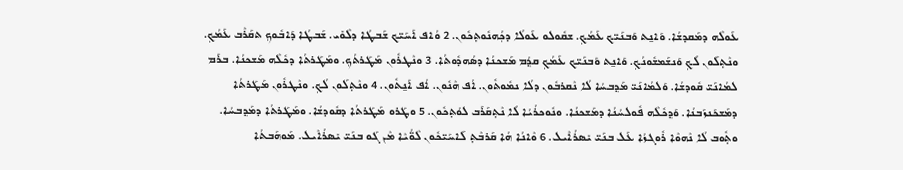ܥܰܘܠܶܗ ܕܡܰܩܕܫܳܐ. ܘܰܐܢ̱ܬ ܘܰܒܢܰܝ̈ܟ ܥܰܡܳܟ݂. ܫܩܽܘܠܘ ܥܰܘܠܳܐ ܕܟ݂ܳܗܢܽܘܬ݂ܟܽܘܢ. 2 ܘܳܐܦ ܐܰܚܰܝ̈ܟ ܫܰܒܛܳܐ ܕܠܶܘܺܝ. ܫܰܒܛܳܐ ܕܰܐܒܽܘܟ݂ ܬܩܰܪܶܒ ܥܰܡܳܟ݂. ܘܢܶܬ݂ܠܰܘܢ ܠܳܟ݂ ܘܰܢܫܰܡܫܽܘܢܳܟ݂. ܘܰܐܢ̱ܬ ܘܰܒܢܰܝ̈ܟ ܥܰܡܳܟ݂ ܩܕ݂ܳܡ ܡܰܫܟܢܳܐ ܕܣܳܗܕܽܘܬܳܐ. 3 ܘܢܶܛܪܽܘܢ ܡܰܛܰܪܬܳܟ݂. ܘܡܰܛܰܪܬܳܐ ܕܟܽܠܶܗ ܡܰܫܟܢܳܐ. ܒܪܰܡ ܠܡܳܐܢܰܝ̈ ܩܽܘܕܫܳܐ. ܘܰܠܡܳܐܢܰܝ̈ ܡܰܕ݂ܒܚܳܐ ܠܳܐ ܢܶܩܪܒܽܘܢ ܕܠܳܐ ܢܡܽܘܬܽܘܢ. ܐܳܦ ܗܶܢܽܘܢ. ܐܳܦ ܐܰܢ̱ܬܽܘܢ. 4 ܘܢܶܬ݂ܠܰܘܢ ܠܳܟ݂. ܘܢܶܛܪܽܘܢ ܡܰܛܰܪܬܳܐ ܕܡܰܫܟܰܢܙܰܒܢܳܐ. ܘܰܕ݂ܟܽܠܶܗ ܦܽܘܠܚܳܢܳܐ ܕܡܰܫܟܢܳܐ. ܘܢܽܘܟܪܳܝܳܐ ܠܳܐ ܢܶܬ݂ܩܰܪܰܒ ܠܘܳܬ݂ܟܽܘܢ. 5 ܘܛܰܪܘ ܡܰܛܰܪܬܳܐ ܕܩܽܘܕܫܳܐ. ܘܡܰܛܰܪܬܳܐ ܕܡܰܕ݂ܒܚܳܐ. ܘܬ݂ܽܘܒ ܠܳܐ ܢܶܗܘܶܐ ܪܽܘܓܙܳܐ ܥܰܠ ܒܢܰܝ̈ ܝܺܣܪܳܐܶܝܠ. 6 ܘܶܐܢܳܐ ܗܳܐ ܩܰܪܒܶܬ݂ ܠܰܐܚܰܝ̈ܟܽܘܢ ܠܶܘ̈ܳܝܶܐ ܡܶܢ ܓܰܘ ܒܢܰܝ̈ ܝܺܣܪܳܐܶܝܠ. ܡܰܘܗܰܒܬܳܐ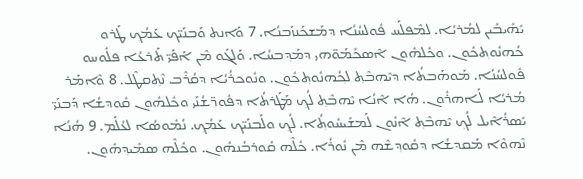ܝܺܗܺܝܒܺܝܢ ܠܡܳܪܝܳܐ. ܠܡܶܦܠܰܚ ܦܽܘܠܚܳܢܳܐ ܕܡܰܫܟܰܢܙܰܒܢܳܐ. 7 ܘܰܐܢܬ ܘܰܒܢܰܝ̈ܟ ܥܰܡܳܟ݂ ܛܰܪܘ ܟܳܗܢܽܘܬ݂ܟܽܘܢ. ܘܟܽܠܗܽܘܢ ܐܶܣܟܺܡܰܘ̈ܗܝ ܕܡܰܕ݂ܒܚܳܐ. ܘܰܠܓܰܘ ܡܶܢ ܐܰܦܰܝ̈ ܬܰܪܥܳܐ ܦܠܽܘܚܘ ܦܽܘܠܚܳܢܳܐ. ܡܰܘܗܰܒܬܳܐ ܕܝܶܗܒܶܬ݂ ܠܟ݂ܳܗܢܽܘܬ݂ܟܽܘܢ. ܘܢܽܘܟܪܳܝܳܐ ܕܩܳܪܶܒ ܢܶܬ݂ܩܛܶܠ. 8 ܘܶܐܡܰܪ ܡܳܪܝܳܐ ܠܰܐܗܪܽܘܢ. ܗܳܐ ܐܶܢܳܐ ܝܶܗܒܶܬ݂ ܠܳܟ݂ ܡܰܛܰܪܬܳܐ ܕܦܽܘܖ̈ܫܳܢܰܝ ܘܟܽܠܗܽܘܢ ܩܽܘܕܫܳܐ ܕܰܒܢܰܝ̈ ܝܺܣܪܳܐܶܝܠ ܠܳܟ݂ ܝܶܗܒܶܬ݂ ܐܶܢܽܘܢ ܠܰܡܫܺܝܚܽܘܬ݂ܳܐ. ܠܳܟ݂ ܘܠܰܒܢܰܝ̈ܟ ܥܰܡܳܟ݂. ܢܳܡܽܘܣܳܐ ܠܥܳܠܰܡ. 9 ܗܳܢܳܐ ܢܶܗܘܶܐ ܡܰܩܕܫܳܐ ܕܩܽܘܕ݂ܫܶܗ ܡܶܢ ܢܽܘܪܳܐ. ܟܽܠܶܗ ܩܽܘܪܒܳܢܗܽܘܢ. ܘܟܽܠܶܗ ܣܡܺܝܕ݂ܗܽܘܢ.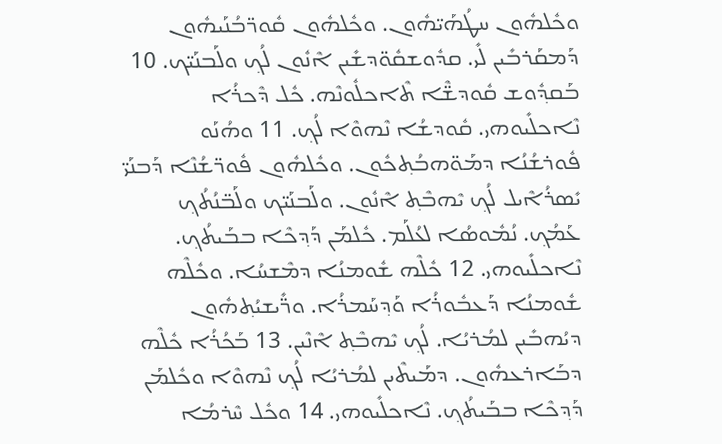ܘܟܽܠܗܽܘܢ ܚܛܳܗܰܝ̈ܗܽܘܢ. ܘܟܽܠܗܽܘܢ ܩܽܘܖ̈ܒܳܢܰܝܗܽܘܢ ܕܰܡܩܰܪܒܺܝܢ ܠܺܝ. ܩܕܽܘܫܩܽܘ̈ܕܫܺܝܢ ܐܶܢܽܘܢ ܠܳܟ݂ ܘܠܰܒܢܰܝ̈ܟ. 10 ܒܰܩܕ݂ܽܘܫ ܩܽܘܕܫ̈ܶܐ ܬܶܐܟܠܽܘܢܶܗ. ܟܽܠ ܕܶܟܪܳܐ ܢܶܐܟܠܺܝܘܗܝ. ܩܽܘܕܫܳܐ ܢܶܗܘܶܐ ܠܳܟ݂. 11 ܘܗܳܢܰܘ ܦܽܘܪܫܳܢܳܐ ܕܡܰܘ̈ܗܒܳܬ݂ܟܽܘܢ. ܘܟܽܠܗܽܘܢ ܦܽܘܖ̈ܫܳܢܶܐ ܕܰܒܢܰܝ̈ ܝܺܣܪܳܐܶܝܠ ܠܳܟ݂ ܝܶܗܒܶܬ݂ ܐܶܢܽܘܢ. ܘܠܰܒܢܰܝ̈ܟ ܘܠܰܒ̈ܢܳܬܳܟ݂ ܥܰܡܳܟ݂. ܢܳܡܽܘܣܳܐ ܠܥܳܠܰܡ. ܟܽܠܡܰܢ ܕܰܕ݂ܟܶܐ ܒܒܰܝܬܳܟ݂. ܢܶܐܟܠܺܝܘܗܝ. 12 ܟܽܠܶܗ ܫܽܘܡܢܳܐ ܕܡܶܫܚܳܐ. ܘܟܽܠܶܗ ܫܽܘܡܢܳܐ ܕܰܥܒܽܘܪܳܐ ܘܰܕ݂ܚܰܡܪܳܐ. ܘܖ̈ܺܝܫܝܳܬ݂ܗܽܘܢ ܕܝܳܗܒܺܝܢ ܠܡܳܪܝܳܐ. ܠܳܟ݂ ܝܶܗܒܶܬ݂ ܐܶܢܶܝܢ. 13 ܒܰܟܳܪܳܐ ܟܽܠܶܗ ܕܒܰܐܪܥܗܽܘܢ. ܕܡܰܝܬܶܝܢ ܠܡܳܪܝܳܐ ܠܳܟ݂ ܢܶܗܘܶܐ ܘܟܽܠܡܰܢ ܕܰܕ݂ܟܶܐ ܒܒܰܝܬܳܟ݂. ܢܶܐܟܠܺܝܘܗܝ. 14 ܘܟܽܠ ܚܶܪܡܳܐ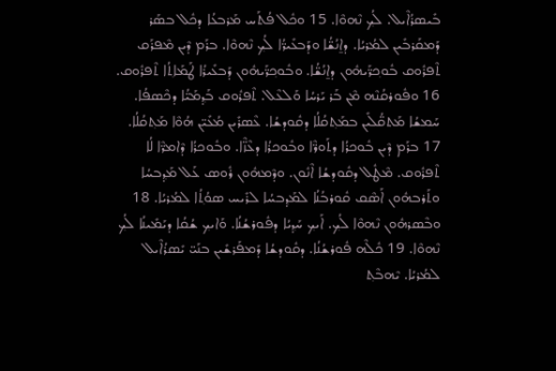ܒܺܝܣܪܳܐܶܝܠ. ܠܳܟ݂ ܢܶܗܘܶܐ. 15 ܘܟܽܠ ܦܳܬܰܚ ܡܰܪܒܥܳܐ ܕܟܽܠ ܒܣܰܪ ܕܰܡܩܰܪܒܺܝܢ ܠܡܳܪܝܳܐ. ܕܐ̱ܢܳܫ̈ܳܐ ܘܕܰܒܥܺܝܖ̈ܳܐ ܠܳܟ݂ ܢܶܗܘܶܐ. ܒܪܰܡ ܕܶܝܢ ܡܶܦܪܰܩ ܬܶܦܪܽܘܩ ܒܽܘܟ݂ܖ̈ܰܝܗܽܘܢ ܕܐ̱ܢܳܫ̈ܳܐ. ܘܒܽܘܟ݂ܖ̈ܰܝܗܽܘܢ ܕܰܒܥܺܝܪܳܐ ܛܰܡܰܐܬ݂ܳܐ ܬܶܦܪܽܘܩ. 16 ܘܦܽܘܪܩܳܢܶܗ ܡܶܢ ܒܰܪ ܝܰܪܚܳܐ ܘܰܠܥܶܠ. ܬܶܦܪܽܘܩ ܒܰܕ݂ܡܰܝ̈ܳܐ ܕܟܶܣܦܳܐ. ܚܰܡܫܳܐ ܡܰܬܩ̈ܳܠܺܝܢ ܒܡܰܬ݂ܩܳܠܳܐ ܕܩܽܘܕܫܳܐ. ܥܶܣܪܺܝܢ ܡܳܥܺܝ̈ܢ ܗܳܘܶܐ ܡܰܬ݂ܩܳܠܳܐ. 17 ܒܪܰܡ ܕܶܝܢ ܒܽܘܟܪܳܐ ܕܬܰܘܖ̈ܶܐ ܘܒܽܘܟܪܳܐ ܕܥܶܙ̈ܶܐ. ܘܒܽܘܟܪܳܐ ܕܶܐܡܖ̈ܶܐ ܠܳܐ ܬܶܦܪܽܘܩ. ܡܶܛܽܠ ܕܩܽܘܕܫܳܐ ܐܶܢܽܘܢ. ܘܕܶܡܗܽܘܢ ܪܽܘܣ ܥܰܠ ܡܰܕ݂ܒܚܳܐ ܘܬܰܪܒܗܽܘܢ ܐܰܣܶܩ ܩܽܘܪܒܳܢܳܐ ܠܡܰܕ݂ܒܚܳܐ ܠܪܺܝܚ ܣܘܳܬ݂ܳܐ ܠܡܳܪܝܳܐ. 18 ܘܒܶܣܪܗܽܘܢ ܢܶܗܘܶܐ ܠܳܟ݂. ܐܰܝܟ݂ ܚܰܕ݂ܝܳܐ ܕܦܽܘܪܫܳܢܳܐ. ܘܰܐܝܟ݂ ܫܳܩܳܐ ܕܝܰܡܺܝܢܳܐ ܠܳܟ݂ ܢܶܗܘܶܐ. 19 ܟܽܠܶܗ ܦܽܘܪܫܳܢܳܐ. ܕܩܽܘܕܫܳܐ ܕܰܡܦܰܪܫܺܝܢ ܒܢܰܝ̈ ܝܺܣܪܳܐܶܝܠ ܠܡܳܪܝܳܐ. ܝܶܗܒܶܬ݂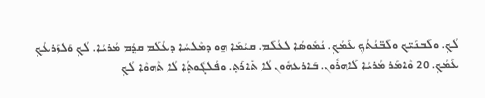ܠܳܟ݂. ܘܠܰܒܢܰܝ̈ܟ ܘܠܰܒ̈ܢܳܬܳܟ݂ ܥܰܡܳܟ݂. ܢܳܡܽܘܣܳܐ ܠܥܳܠܰܡ. ܩܝܳܡܰܐ ܗ̱ܘ ܕܡܶܠܚܳܐ ܕܥܳܠܰܡ ܩܕ݂ܳܡ ܡܳܪܝܳܐ. ܠܳܟ݂ ܘܰܠܙܰܪܥܳܟ݂ ܥܰܡܳܟ݂. 20 ܘܶܐܡܰܪ ܡܳܪܝܳܐ ܠܰܐܗܪܽܘܢ. ܒܰܐܪܥܗܽܘܢ ܠܳܐ ܬܺܐܪܰܬ݂. ܘܦܳܠܓܽܘܬ݂ܳܐ ܠܳܐ ܬܶܗܘܶܐ ܠܳܟ݂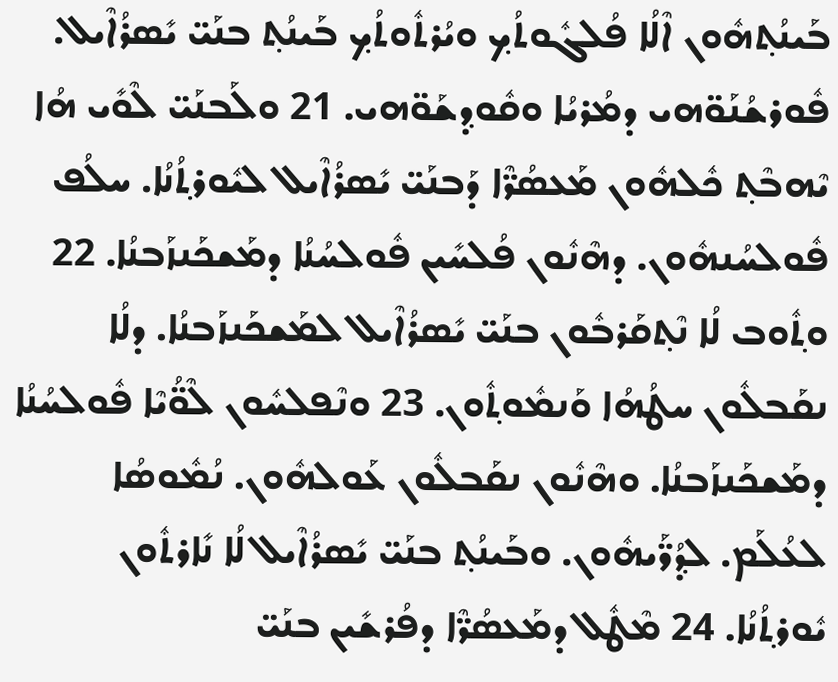ܒܰܝܢܳܬ݂ܗܽܘܢ ܐܶܠܳܐ ܦܳܠܓܽܘܬܳܟ݂ ܘܝܳܪܬܽܘܬܳܟ݂ ܒܰܝܢܳܬ݂ ܒܢܰܝ̈ ܝܺܣܪܳܐܶܝܠ. ܦܽܘܪܫܳܢܰܘ̈ܗܝ ܕܡܳܪܝܳܐ ܘܩܽܘܕ݂ܫܰܘ̈ܗܝ. 21 ܘܠܰܒܢܰܝ̈ ܠܶܘܺܝ ܗܳܐ ܝܶܗܒܶܬ݂ ܟܽܠܗܽܘܢ ܡܰܥܣܳܖ̈ܶܐ ܕܰܒܢܰܝ̈ ܝܺܣܪܳܐܶܝܠ ܠܝܽܘܪܬ݂ܳܢܳܐ. ܚܠܳܦ ܦܽܘܠܚܳܢܗܽܘܢ. ܕܗܶܢܽܘܢ ܦܳܠܚܺܝܢ ܦܽܘܠܚܳܢܳܐ ܕܡܰܫܟܰܢܙܰܒܢܳܐ. 22 ܘܬ݂ܽܘܒ ܠܳܐ ܢܶܬ݂ܩܰܪܒܽܘܢ ܒܢܰܝ̈ ܝܺܣܪܳܐܶܝܠ ܠܡܰܫܟܰܢܙܰܒܢܳܐ. ܕܠܳܐ ܢܩܰܒܠܽܘܢ ܚܛܳܗܳܐ ܘܰܢܡܽܘܬ݂ܽܘܢ. 23 ܘܢܶܦܠܚܽܘܢ ܠܶܘ̈ܳܝܶܐ ܦܽܘܠܚܳܢܳܐ ܕܡܰܫܟܰܢܙܰܒܢܳܐ. ܘܗܶܢܽܘܢ ܢܩܰܒܠܽܘܢ ܥܰܘܠܗܽܘܢ. ܢܳܡܽܘܣܳܐ ܠܥܳܠܰܡ. ܠܕ݂ܳܖ̈ܰܝܗܽܘܢ. ܘܒܰܝܢܳܬ݂ ܒܢܰܝ̈ ܝܺܣܪܳܐܶܝܠ ܠܳܐ ܢܺܐܪܬܽܘܢ ܝܽܘܪܬ݂ܳܢܳܐ. 24 ܡܶܛܽܠ ܕܡܰܥܣܳܖ̈ܶܐ ܕܦܳܪܫܺܝܢ ܒܢܰܝ̈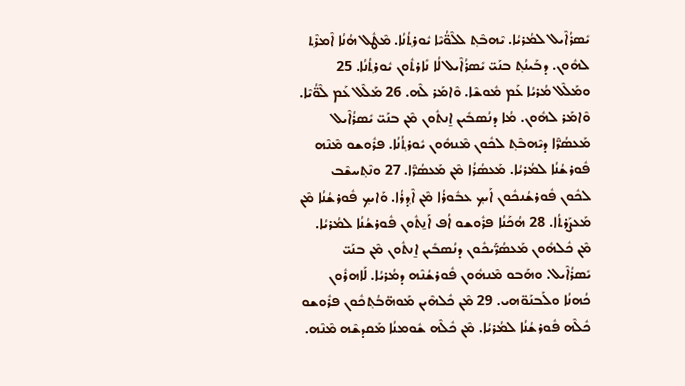ܝܺܣܪܳܐܶܝܠ ܠܡܳܪܝܳܐ. ܝܶܗܒܶܬ݂ ܠܠܶܘ̈ܳܝܶܐ ܝܽܘܪܬ݂ܳܢܳܐ. ܡܶܛܽܠ ܗܳܢܳܐ ܐܶܡܪܶܬ݂ ܠܗܽܘܢ. ܕܒܰܝܢܳܬ݂ ܒܢܰܝ̈ ܝܺܣܪܳܐܶܝܠ ܠܳܐ ܢܺܐܪܬܽܘܢ ܝܽܘܪܬ݂ܳܢܳܐ. 25 ܘܡܰܠܶܠ ܡܳܪܝܳܐ ܥܰܡ ܡܽܘܫܶܐ. ܘܶܐܡܰܪ ܠܶܗ. 26 ܡܰܠܶܠ ܥܰܡ ܠܶܘ̈ܳܝܶܐ. ܘܶܐܡܰܪ ܠܗܽܘܢ. ܡܳܐ ܕܢܳܣܒܺܝܢ ܐ̱ܢܬܽܘܢ ܡܶܢ ܒܢܰܝ̈ ܝܺܣܪܳܐܶܝܠ ܡܰܥܣܳܖ̈ܶܐ ܕܝܶܗܒܶܬ݂ ܠܟܽܘܢ ܡܶܢܗܽܘܢ ܝܽܘܪܬ݂ܳܢܳܐ. ܦܪܽܘܫܘ ܡܶܢܶܗ ܦܽܘܪܫܳܢܳܐ ܠܡܳܪܝܳܐ. ܡܰܥܣܳܪܳܐ ܡܶܢ ܡܰܥܣܳܖ̈ܶܐ. 27 ܘܢܶܬ݂ܚܫܶܒ ܠܟܽܘܢ ܦܽܘܪܫܳܢܟܽܘܢ ܐܰܝܟ݂ ܥܒܽܘܪܳܐ ܡܶܢ ܐܶܕ݂ܪܳܐ. ܘܰܐܝܟ݂ ܦܽܘܪܫܳܢܳܐ ܡܶܢ ܡܰܥܨܰܪܬܳܐ. 28 ܗܳܟܰܢܳܐ ܦܪܽܘܫܘ ܐܳܦ ܐܰܢ̱ܬܽܘܢ ܦܽܘܪܫܳܢܳܐ ܠܡܳܪܝܳܐ. ܡܶܢ ܟܽܠܗܽܘܢ ܡܰܥܣܳܖ̈ܰܝܟܽܘܢ ܕܢܳܣܒܺܝܢ ܐ̱ܢܬܽܘܢ ܡܶܢ ܒܢܰܝ̈ ܝܺܣܪܳܐܶܝܠ. ܘܗܰܒܘ ܡܶܢܗܽܘܢ ܦܽܘܪܫܳܢܶܗ ܕܡܳܪܝܳܐ. ܠܰܐܗܪܽܘܢ ܟܳܗܢܳܐ ܘܠܰܒܢܰܘ̈ܗܝ. 29 ܡܶܢ ܟܽܠܗܶܝܢ ܡܰܘܗ̈ܒܳܬ݂ܟܽܘܢ ܦܪܽܘܫܘ ܟܽܠܶܗ ܦܽܘܪܫܳܢܳܐ ܠܡܳܪܝܳܐ. ܡܶܢ ܟܽܠܶܗ ܫܽܘܡܢܳܐ ܡܰܩܕܫܶܗ ܡܶܢܶܗ.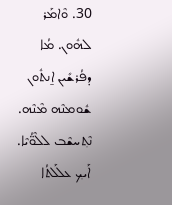30. ܘܶܐܡܰܪ ܠܗܽܘܢ. ܡܳܐ ܕܦܳܪܫܺܝܢ ܐ̱ܢܬܽܘܢ ܫܽܘܡܢܶܗ ܡܶܢܶܗ. ܢܶܬ݂ܚܫܶܒ ܠܠܶܘ̈ܳܝܶܐ. ܐܰܝܟ݂ ܥܠܰܠܬܳܐ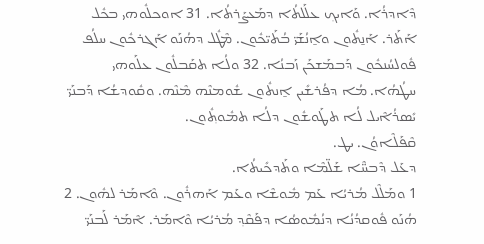ܕܶܐܕܪܳܐ. ܘܰܐܝܟ݂ ܥܠܰܠܬܳܐ ܕܡܰܥܨܰܪܬܳܐ. 31 ܐܘܟܠܽܘܗܝ ܒܟܽܠ ܐܰܬܰܪ. ܐܰܢ̱ܬܽܘܢ ܘܐ̱ܢܳܫܰܝ̈ ܒܳܬܰܝ̈ܟܽܘܢ. ܡܶܛܽܠ ܕܗܳܢܰܘ ܐܰܓܪܟܽܘܢ ܚܠܳܦ ܦܽܘܠܚܳܢܟܽܘܢ ܕܰܒܡܰܫܟܰܢ ܙܰܒܢܳܐ. 32 ܘܠܳܐ ܬܩܰܒܠܽܘܢ ܥܠܰܘܗܝ ܚܛܳܗܳܐ. ܡܳܐ ܕܦܳܪܫܺܝܢ ܐ̱ܢܬܽܘܢ ܫܽܘܡܢܶܗ ܡܶܢܶܗ. ܘܩܽܘܕܫܳܐ ܕܰܒܢܰܝ̈ ܝܺܣܪܳܐܶܝܠ ܠܳܐ ܬܛܰܘܫܽܘܢ ܕܠܳܐ ܬܡܽܘܬ݂ܽܘܢ.
ܩܶܦܰܠܶܐܘܳܢ. ܝܛ.
ܕܥܰܠ ܕܶܒܚ̈ܶܐ ܫܰܠ̈ܡܶܐ ܘܬܰܕܟܺܝܬܳܐ.
1 ܘܡܰܠܶܠ ܡܳܪܝܳܐ ܥܰܡ ܡܽܘܫܶܐ ܘܥܰܡ ܐܰܗܪܽܘܢ. ܘܶܐܡܰܪ ܠܗܽܘܢ. 2 ܗܳܢܰܘ ܦܽܘܩܕܳܢܳܐ ܕܢܳܡܽܘܣܳܐ ܕܦܰܩܶܕ݂ ܡܳܪܝܳܐ ܘܶܐܡܰܪ. ܐܶܡܰܪ ܠܰܒܢܰܝ̈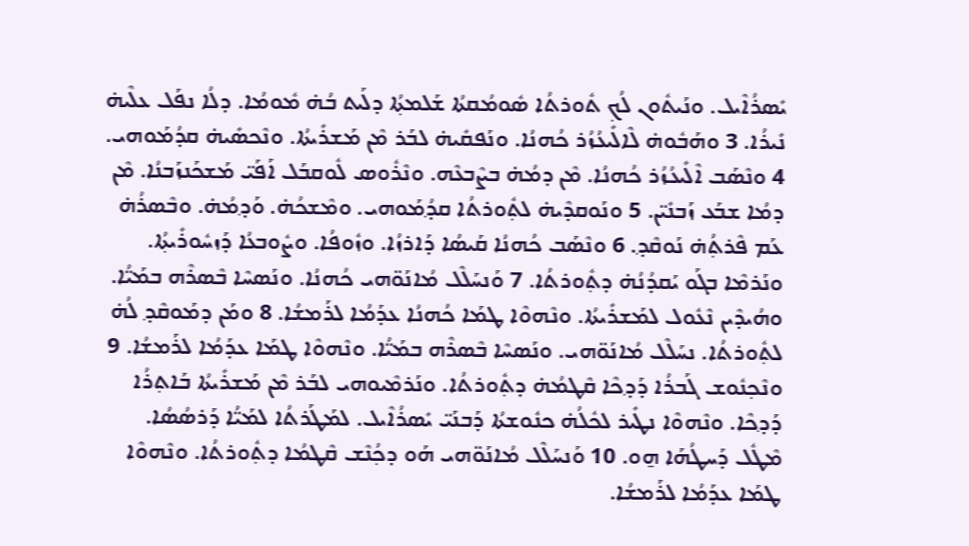ܝܺܣܪܳܐܶܝܠ. ܘܢܰܝܬܽܘܢ ܠܳܟ݂ ܬܽܘܪܬܳܐ ܣܽܘܡܳܩܬܳܐ ܫܰܠܡܬ݂ܳܐ ܕܠܰܝܬ ܒܳܗ̇ ܡܽܘܡܳܐ. ܕܠܳܐ ܢܦܰܠ ܥܠܶܝܗ̇ ܢܺܝܪܳܐ. 3 ܘܗܰܒܽܘܗ̇ ܠܶܐܠܺܝܥܳܙܳܪ ܟܳܗܢܳܐ. ܘܢܰܦܩܺܝܗ̇ ܠܒܰܪ ܡܶܢ ܡܰܫܪܺܝܬܳܐ. ܘܢܶܟܣܺܝܗ̇ ܩܕܳܡܰܘܗܝ. 4 ܘܢܶܣܰܒ ܐܶܠܺܝܥܳܙܳܪ ܟܳܗܢܳܐ. ܡܶܢ ܕܡܳܗ̇ ܒܨܶܒܥܶܗ. ܘܢܶܪܽܘܣ ܠܽܘܩܒܰܠ ܐܰܦܰܝ̈ ܡܰܫܟܰܢܙܰܒܢܳܐ. ܡܶܢ ܕܡܳܐ ܫܒܰܥ ܙܰܒܢܺܝ̈ܢ. 5 ܘܢܰܘܩܕܶܝܗ̇ ܠܬ݂ܽܘܪܬܳܐ ܩܕ݂ܳܡܰܘܗܝ. ܘܡܶܫܟܳܗ̇. ܘܰܕ݂ܡܳܗ̇. ܘܒܶܣܪܳܗ̇ ܥܰܡ ܦܶܪܬ݂ܳܗ̇ ܢܰܘܩܶܕ݂. 6 ܘܢܶܣܰܒ ܟܳܗܢܳܐ ܩܰܝܣܳܐ ܕܰܐܪܙܳܐ. ܘܙܽܘܦܳܐ. ܘܨܽܘܒܥܳܐ ܕܰܙܚܽܘܪܺܝܬ݂ܳܐ. ܘܢܰܪܡܶܐ ܒܓܰܘ ܝܰܩܕܳܢܳܗ̇ ܕܬ݂ܽܘܪܬܳܐ. 7 ܘܰܢܚܰܠܶܠ ܡܳܐܢܰܘ̈ܗܝ ܟܳܗܢܳܐ. ܘܢܰܣܚܶܐ ܒܶܣܪܶܗ ܒܡܰܝ̈ܳܐ. ܘܗܳܝܕܶܝܢ ܢܶܥܽܘܠ ܠܡܰܫܪܺܝܬܳܐ. ܘܢܶܗܘܶܐ ܛܡܰܐ ܟܳܗܢܳܐ ܥܕܰܡܳܐ ܠܪܰܡܫܳܐ. 8 ܘܡܰܢ ܕܡܰܘܩܶܕ݂ ܠܳܗ̇ ܠܬ݂ܽܘܪܬܳܐ. ܢܚܰܠܶܠ ܡܳܐܢܰܘ̈ܗܝ. ܘܢܰܣܚܶܐ ܒܶܣܪܶܗ ܒܡܰܝ̈ܳܐ. ܘܢܶܗܘܶܐ ܛܡܰܐ ܥܕܰܡܳܐ ܠܪܰܡܫܳܐ. 9 ܘܢܶܟ݂ܢܽܘܫ ܓܰܒܪܳܐ ܕܰܕ݂ܟܶܐ ܩܶܛܡܳܗ̇ ܕܬ݂ܽܘܪܬܳܐ. ܘܢܰܪܡܶܝܘܗܝ ܠܒܰܪ ܡܶܢ ܡܰܫܪܺܝܬܳܐ ܒܰܐܬ݂ܪܳܐ ܕܰܕ݂ܟܶܐ. ܘܢܶܗܘܶܐ ܢܛܺܝܪ ܠܟܽܠܳܗ̇ ܟܢܽܘܫܬܳܐ ܕܰܒܢܰܝ̈ ܝܺܣܪܳܐܶܝܠ. ܠܡܰܛܰܪܬܳܐ ܠܡܰܝ̈ܳܐ ܕܰܪܣܳܣܳܐ. ܡܶܛܽܠ ܕܰܚܛܳܗܰܐ ܗ̱ܘ. 10 ܘܰܢܚܰܠܶܠ ܡܳܐܢܰܘ̈ܗܝ ܗܰܘ ܕܟ݂ܳܢܶܫ ܩܶܛܡܳܐ ܕܬ݂ܽܘܪܬܳܐ. ܘܢܶܗܘܶܐ ܛܡܰܐ ܥܕܰܡܳܐ ܠܪܰܡܫܳܐ.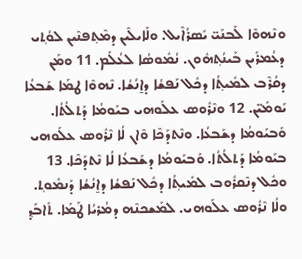ܘܢܶܗܘܶܐ ܠܰܒܢܰܝ̈ ܝܺܣܪܳܐܶܝܠ. ܘܠܰܐܝܠܶܝܢ ܕܡܶܬ݂ܦܢܶܝܢ ܠܘܳܬ݂ܝ ܕܥܳܡܪܺܝܢ ܒܰܝܢܳܬ݂ܗܽܘܢ. ܢܳܡܽܘܣܳܐ ܠܥܳܠܰܡ. 11 ܘܡܰܢ ܕܩܳܪܶܒ ܠܡܺܝܬ݂ܳܐ ܕܟܽܠ ܢܰܦܫܳܐ ܕܐ̱ܢܳܫܳܐ. ܢܶܗܘܶܐ ܛܡܰܐ ܫܰܒܥܳܐ ܝܰܘܡܺܝ̈ܢ. 12 ܘܢܶܪܽܘܣ ܥܠܰܘܗܝ ܒܝܰܘܡܳܐ ܕܰܬܠܳܬܳܐ. ܘܰܒܝܰܘܡܳܐ ܕܫܰܒܥܳܐ. ܘܢܶܬܕܰܟܶܐ ܘܶܐܢ ܠܳܐ ܢܶܪܽܘܣ ܥܠܰܘܗܝ ܒܝܰܘܡܳܐ ܕܰܬܠܳܬܳܐ. ܘܰܒܝܰܘܡܳܐ ܕܫܰܒܥܳܐ ܠܳܐ ܢܶܬܕܰܟܶܐ. 13 ܘܟܽܠ ܕܢܶܩܪܽܘܒ ܠܡܺܝܬ݂ܳܐ ܕܟܽܠ ܢܰܦܫܳܐ ܕܐ̱ܢܳܫܳܐ ܕܰܢܡܽܘܬ݂. ܘܠܳܐ ܢܶܪܽܘܣ ܥܠܰܘܗܝ. ܠܡܰܫܟܢܶܗ ܕܡܳܪܝܳܐ ܛܰܡܰܐ. ܬܺܐܒܰܕ݂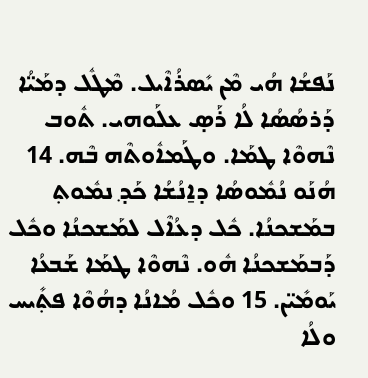ܢܰܦܫܳܐ ܗܳܝ ܡܶܢ ܝܺܣܪܳܐܶܝܠ. ܡܶܛܽܠ ܕܡܰܝ̈ܳܐ ܕܰܪܣܳܣܳܐ ܠܳܐ ܪܰܣ̣ ܥܠܰܘܗܝ. ܬܽܘܒ ܢܶܗܘܶܐ ܛܡܰܐ. ܘܛܰܡܐܽܘܬܶܗ ܒܶܗ. 14 ܗܳܢܰܘ ܢܳܡܽܘܣܳܐ ܕܐ̱ܢܳܫܳܐ ܟܰܕ݂ ܢܡܽܘܬ݂ ܒܡܰܫܟܢܳܐ. ܟܽܠ ܕܥܳܐܶܠ ܠܡܰܫܟܢܳܐ ܘܟܽܠ ܕܰܒܡܰܫܟܢܳܐ ܗܽܘ. ܢܶܗܘܶܐ ܛܡܰܐ ܫܰܒܥܳܐ ܝܰܘܡܺܝ̈ܢ. 15 ܘܟܽܠ ܡܳܐܢܳܐ ܕܗܳܘܶܐ ܦܬ݂ܺܝܚ ܘܠܳܐ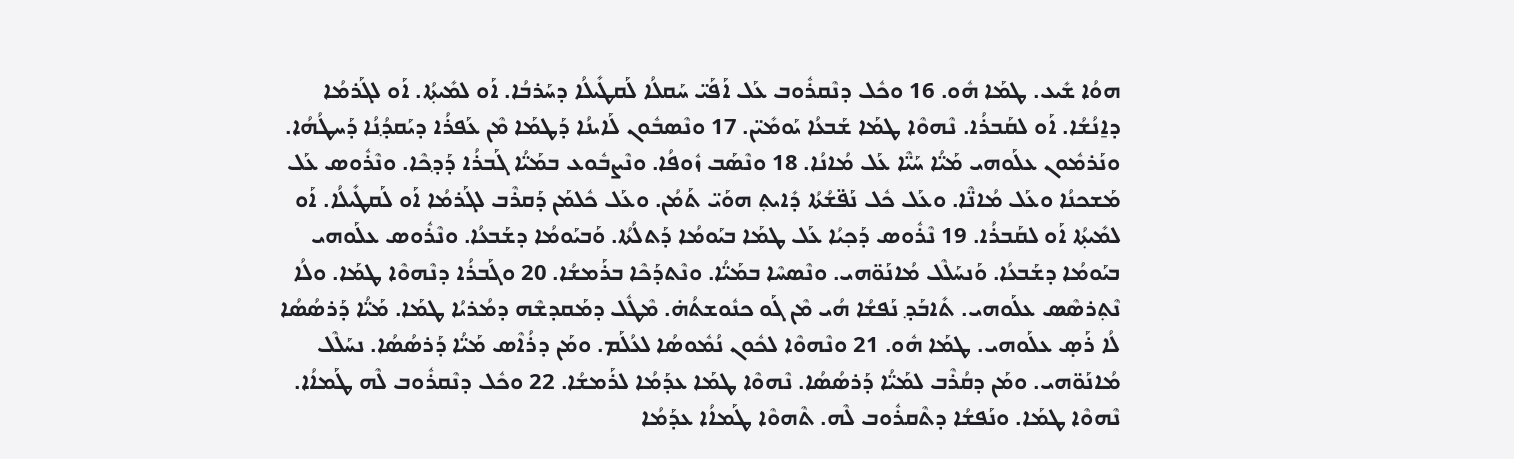ܗܘܳܐ ܫܺܝܥ. ܛܡܰܐ ܗܽܘ. 16 ܘܟܽܠ ܕܢܶܩܪܽܘܒ ܥܰܠ ܐܰܦܰܝ̈ ܚܰܩܠܳܐ ܠܰܩܛܺܝܠܳܐ ܕܚܰܪܒܳܐ. ܐܰܘ ܠܡܺܝܬ݂ܳܐ. ܐܰܘ ܠܓܰܪܡܳܐ ܕܐ̱ܢܳܫܳܐ. ܐܰܘ ܠܩܰܒܪܳܐ. ܢܶܗܘܶܐ ܛܡܰܐ ܫܰܒܥܳܐ ܝܰܘܡܺܝ̈ܢ. 17 ܘܢܶܣܒܽܘܢ ܠܰܐܝܢܳܐ ܕܰܛܡܰܐ ܡܶܢ ܥܰܦܪܳܐ ܕܝܰܩܕ݂ܳܢܳܐ ܕܰܚܛܳܗܳܐ. ܘܢܰܪܡܽܘܢ ܥܠܰܘܗܝ ܡܰܝ̈ܳܐ ܚܰܝ̈ܶܐ ܥܰܠ ܡܳܐܢܳܐ. 18 ܘܢܶܣܰܒ ܙܽܘܦܳܐ. ܘܢܶܨܒܽܘܥ ܒܡܰܝ̈ܳܐ ܓܰܒܪܳܐ ܕܰܕ݂ܟܶܐ. ܘܢܶܪܽܘܣ ܥܰܠ ܡܰܫܟܢܳܐ ܘܥܰܠ ܡܳܐܢ̈ܶܐ. ܘܥܰܠ ܟܽܠ ܢܰܦ̈ܫܳܬܳܐ ܕܺܐܝܬ݂ ܗܘܰܝ̈ ܬܰܡܳܢ. ܘܥܰܠ ܟܽܠܡܰܢ ܕܰܩܪܶܒ ܠܓܰܪܡܳܐ ܐܰܘ ܠܰܩܛܺܝܠܳܐ. ܐܰܘ ܠܡܺܝܬ݂ܳܐ ܐܰܘ ܠܩܰܒܪܳܐ. 19 ܢܶܪܽܘܣ ܕܰܟ݂ܝܳܐ ܥܰܠ ܛܡܰܐ ܒܝܰܘܡܳܐ ܕܰܬܠܳܬܳܐ. ܘܰܒܝܰܘܡܳܐ ܕܫܰܒܥܳܐ. ܘܢܶܪܽܘܣ ܥܠܰܘܗܝ ܒܝܰܘܡܳܐ ܕܫܰܒܥܳܐ. ܘܰܢܚܰܠܶܠ ܡܳܐܢܰܘ̈ܗܝ. ܘܢܶܣܚܶܐ ܒܡܰܝ̈ܳܐ. ܘܢܶܬܕܰܟܶܐ ܒܪܰܡܫܳܐ. 20 ܘܓܰܒܪܳܐ ܕܢܶܗܘܶܐ ܛܡܰܐ. ܘܠܳܐ ܢܶܬ݂ܪܣܶܣ ܥܠܰܘܗܝ. ܬܺܐܒܰܕ݂ ܢܰܦܫܳܐ ܗܳܝ ܡܶܢ ܓܰܘ ܟܢܽܘܫܬܳܗ̇. ܡܶܛܽܠ ܕܡܰܩܕܫܶܗ ܕܡܳܪܝܳܐ ܛܡܰܐ. ܡܰܝ̈ܳܐ ܕܰܪܣܳܣܳܐ ܠܳܐ ܪܰܣ̣ ܥܠܰܘܗܝ. ܛܡܰܐ ܗܽܘ. 21 ܘܢܶܗܘܶܐ ܠܟܽܘܢ ܢܳܡܽܘܣܳܐ ܠܥܳܠܰܡ. ܘܡܰܢ ܕܪܳܐܶܣ ܡܰܝ̈ܳܐ ܕܰܪܣܳܣܳܐ. ܢܚܰܠܶܠ ܡܳܐܢܰܘ̈ܗܝ. ܘܡܰܢ ܕܩܳܪܶܒ ܠܡܰܝ̈ܳܐ ܕܰܪܣܳܣܳܐ. ܢܶܗܘܶܐ ܛܡܰܐ ܥܕܰܡܳܐ ܠܪܰܡܫܳܐ. 22 ܘܟܽܠ ܕܢܶܩܪܽܘܒ ܠܶܗ ܛܰܡܐܳܐ. ܢܶܗܘܶܐ ܛܡܰܐ. ܘܢܰܦܫܳܐ ܕܬܶܩܪܽܘܒ ܠܶܗ. ܬܶܗܘܶܐ ܛܰܡܐܳܐ ܥܕܰܡܳܐ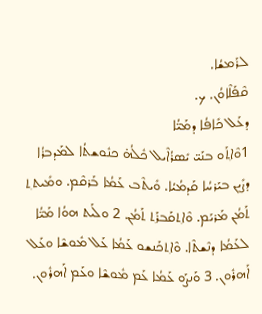ܠܪܰܡܫܳܐ.
ܩܶܦܰܠܶܐܘܳܢ. ܟ.
ܕܥܰܠ ܟܺܐܦܳܐ ܕܡܰܝ̈ܳܐ
1ܘܶܐܬ݂ܰܘ ܒܢܰܝ̈ ܝܺܣܪܳܐܶܝܠ ܟܽܠܳܗ̇ ܟܢܽܘܫܬܳܐ ܠܡܰܕܒܪܳܐ ܕܨܺܝܢ ܒܝܰܪܚܳܐ ܩܰܕܡܳܝܳܐ. ܘܺܝܬܶܒ ܥܰܡܳܐ ܒܰܪܩܶܡ. ܘܡܺܝܬܬ݂ ܬܰܡܳܢ ܡܰܪܝܰܡ. ܘܶܐܬ݂ܩܰܒܪܰܬ݂ ܬܰܡܳܢ. 2 ܘܠܰܝܬ ܗܘܳܐ ܡܰܝ̈ܳܐ ܠܥܰܡܳܐ ܕܢܶܫܬܶܐ. ܘܶܐܬ݂ܟܰܢܫܘ ܥܰܡܳܐ ܥܰܠ ܡܽܘܫܶܐ ܘܥܰܠ ܐܰܗܪܽܘܢ. 3 ܘܰܢܨܰܘ ܥܰܡܳܐ ܥܰܡ ܡܽܘܫܶܐ ܘܥܰܡ ܐܰܗܪܽܘܢ.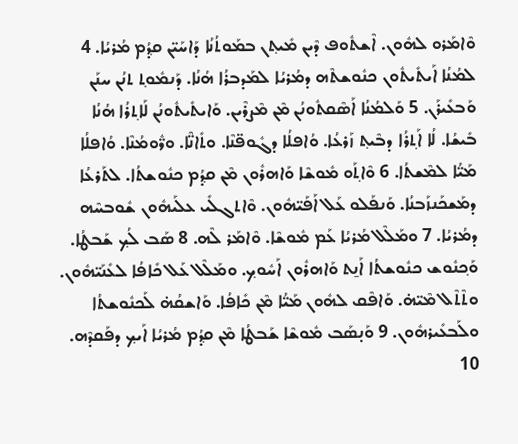ܘܶܐܡܰܪܘ ܠܗܽܘܢ. ܐܶܫܬܽܘܦ ܕܶܝܢ ܡܺܝܬ݂ܢ ܒܡܰܘܬܳܢܳܐ ܕܰܐܚܰܝ̈ܢ ܩܕ݂ܳܡ ܡܳܪܝܳܐ. 4 ܠܡܳܢܳܐ ܐܰܝܬܺܝܬܽܘܢ ܟܢܽܘܫܬܶܗ ܕܡܳܪܝܳܐ ܠܡܰܕܒܪܳܐ ܗܳܢܳܐ. ܕܰܢܡܽܘܬ݂ ܬܢܳܢ ܚܢܰܢ ܘܰܒܥܺܝܪܰܢ. 5 ܘܰܠܡܳܢܳܐ ܐܰܣܶܩܬܽܘܢܳܢ ܡܶܢ ܡܶܨܪܶܝܢ. ܘܰܐܝܬܺܝܬܽܘܢܳܢ ܠܰܐܬ݂ܪܳܐ ܗܳܢܳܐ ܒܺܝܫܳܐ. ܠܳܐ ܐܰܬ݂ܪܳܐ ܕܒܶܝܬ݂ ܙܰܪܥܳܐ. ܘܳܐܦܠܳܐ ܕܓܽܘܦ̈ܢܶܐ. ܘܬܺܐܢ̈ܶܐ. ܘܖ̈ܽܘܡܳܢܶܐ. ܘܳܐܦܠܳܐ ܡܰܝ̈ܳܐ ܠܡܶܫܬܳܐ. 6 ܘܶܐܬ݂ܰܘ ܡܽܘܫܶܐ ܘܰܐܗܪܽܘܢ ܡܶܢ ܩܕ݂ܳܡ ܟܢܽܘܫܬܳܐ. ܠܬܰܪܥܳܐ ܕܡܰܫܟܰܢܙܰܒܢܳܐ. ܘܰܢܦܰܠܘ ܥܰܠ ܐܰܦܰܝ̈ܗܽܘܢ. ܘܶܐܬܓܠܺܝ ܥܠܰܝܗܽܘܢ ܫܽܘܒܚܶܗ ܕܡܳܪܝܳܐ. 7 ܘܡܰܠܶܠ ܡܳܪܝܳܐ ܥܰܡ ܡܽܘܫܶܐ. ܘܶܐܡܰܪ ܠܶܗ. 8 ܣܰܒ ܠܳܟ݂ ܫܰܒܛܳܐ. ܘܰܟ݂ܢܽܘܫ ܟܢܽܘܫܬܳܐ ܐܰܢ̱ܬ ܘܰܐܗܪܽܘܢ ܐܰܚܽܘܟ݂. ܘܡܰܠܶܠ ܥܰܠ ܟܺܐܦܳܐ ܠܥܺܢܰܝ̈ܗܽܘܢ. ܘܬܶܬܶܠ ܡܶܝ̈ܗ̇. ܘܰܐܦܶܩ ܠܗܽܘܢ ܡܰܝ̈ܳܐ ܡܶܢ ܟܺܐܦܳܐ. ܘܰܐܫܩܳܗ̇ ܠܰܟܢܽܘܫܬܳܐ ܘܠܰܒܥܺܝܪܗܽܘܢ. 9 ܘܰܢ̣ܣܰܒ ܡܽܘܫܶܐ ܫܰܒܛܳܐ ܡܶܢ ܩܕ݂ܳܡ ܡܳܪܝܳܐ ܐܰܝܟ݂ ܕܦܰܩܕܶܗ. 10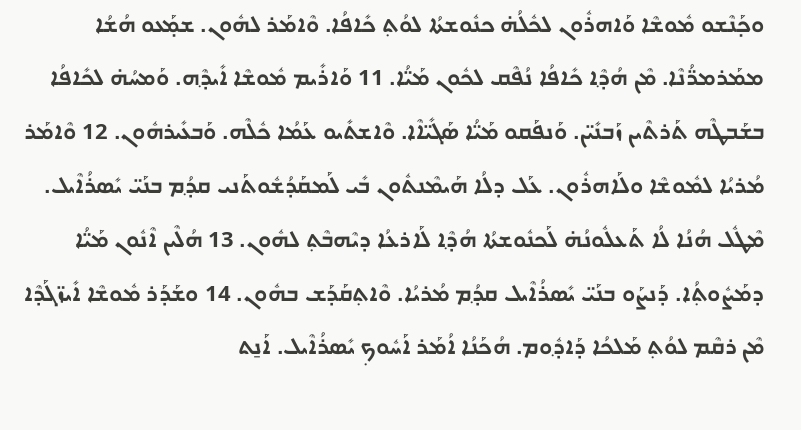ܘܟ̣ܰܢܶܫܘ ܡܽܘܫܶܐ ܘܰܐܗܪܽܘܢ ܠܟܽܠܳܗ̇ ܟܢܽܘܫܬܳܐ ܠܘܳܬ݂ ܟܺܐܦܳܐ. ܘܶܐܡܰܪ ܠܗܽܘܢ. ܫܡ̣ܰܥܘ ܗܳܫܳܐ ܡܡܰܪܡܖ̈ܳܢܶܐ. ܡܶܢ ܗܳܕ݂ܶܐ ܟܺܐܦܳܐ ܢܳܦܶܩ ܠܟܽܘܢ ܡܰܝ̈ܳܐ. 11 ܘܰܐܪܺܝܡ ܡܽܘܫܶܐ ܐܺܝܕ݂ܶܗ. ܘܰܡܚܳܗ̇ ܠܟܺܐܦܳܐ ܒܫܰܒܛܶܗ ܬܰܪܬܶܝܢ ܙܰܒܢܺܝ̈ܢ. ܘܰܢܦܰܩܘ ܡܰܝ̈ܳܐ ܣܰܓܺܝ̈ܐܶܐ. ܘܶܐܫܬܺܝܘ ܥܰܡܳܐ ܟܽܠܶܗ. ܘܰܒܥܺܝܪܗܽܘܢ. 12 ܘܶܐܡܰܪ ܡܳܪܝܳܐ ܠܡܽܘܫܶܐ ܘܠܰܐܗܪܽܘܢ. ܥܰܠ ܕܠܳܐ ܗܰܝܡܶܢܬܽܘܢ ܒܺܝ ܠܰܡܩܰܕܳܫܽܘܬܰܢܝ ܩܕ݂ܳܡ ܒܢܰܝ̈ ܝܺܣܪܳܐܶܝܠ. ܡܶܛܽܠ ܗܳܢܳܐ ܠܳܐ ܬܰܥܠܽܘܢܳܗ̇ ܠܰܟܢܽܘܫܬܳܐ ܗܳܕ݂ܶܐ ܠܰܐܪܥܳܐ ܕܝܶܗܒܶܬ݂ ܠܗܽܘܢ. 13 ܗܳܠܶܝܢ ܐܶܢܽܘܢ ܡܰܝ̈ܳܐ ܕܡܰܨܽܘܬ݂ܳܐ. ܕܰܢܨܰܘ ܒܢܰܝ̈ ܝܺܣܪܳܐܶܝܠ ܩܕ݂ܳܡ ܡܳܪܝܳܐ. ܘܶܐܬ݂ܩܰܕܰܫ ܒܗܽܘܢ. 14 ܘܫܰܕܰܪ ܡܽܘܫܶܐ ܐܺܝܙ̈ܓܰܕܶܐ ܡܶܢ ܪܩܶܡ ܠܘܳܬ݂ ܡܰܠܟܳܐ ܕܰܐܕ݂ܽܘܡ. ܗܳܟܰܢܳܐ ܐܳܡܰܪ ܐܰܚܽܘܟ݂ ܝܺܣܪܳܐܶܝܠ. ܐܰܢ̱ܬ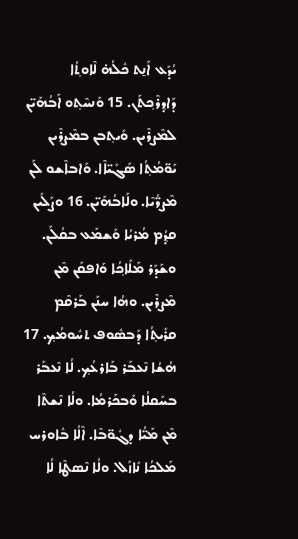ܝܳܕܰܥ ܐܰܢ̱ܬ ܟܽܠܳܗ̇ ܠܶܐܘܬ݂ܳܐ ܕܰܐܕ݂ܪܶܟ݂ܬܰܢ. 15 ܘܰܢܚܶܬ݂ܘ ܐܰܒܳܗܰܝ̈ܢ ܠܡܶܨܪܶܝܢ. ܘܺܝܬ݂ܒܢ ܒܡܶܨܪܶܝܢ ܝܰܘ̈ܡܳܬ݂ܳܐ ܣܰܓܺܝ̈ܐܶܐ. ܘܰܐܒܐܶܫܘ ܠܰܢ ܡܶܨܖ̈ܳܝܶܐ. ܘܠܰܐܒܳܗܰܝ̈ܢ. 16 ܘܨܰܠܺܝܢ ܩܕ݂ܳܡ ܡܳܪܝܳܐ ܘܰܫܡܰܥ ܒܩܳܠܰܢ. ܘܫܰܕܰܪ ܡܰܠܰܐܟ݂ܳܐ ܘܰܐܦܩܰܢ ܡܶܢ ܡܶܨܪܶܝܢ. ܘܗܳܐ ܚܢܰܢ ܒܰܪܩܶܡ ܩܪܺܝܬ݂ܳܐ ܕܰܒܣܽܘܦ ܬܚܽܘܡܳܟ݂. 17 ܗܳܫܳܐ ܢܶܥܒܰܪ ܒܰܐܪܥܳܟ݂. ܠܳܐ ܢܶܥܒܰܪ ܒܚܰܩܠܳܐ ܘܰܒܟܰܪܡܳܐ. ܘܠܳܐ ܢܶܫܬܶܐ ܡܶܢ ܡܰܝ̈ܳܐ ܕܓܽܘ̈ܒܶܐ. ܐܶܠܳܐ ܒܽܐܘܪܚ ܡܰܠܟܳܐ ܢܺܐܙܰܠ. ܘܠܳܐ ܢܶܣܛܶܐ ܠܳܐ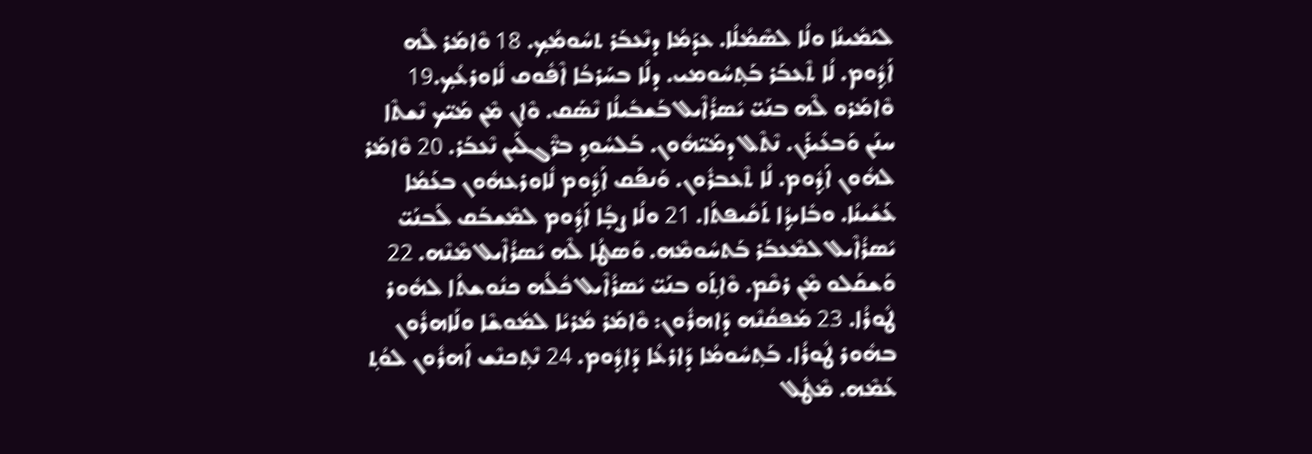ܠܝܰܡܺܝܢܳܐ ܘܠܳܐ ܠܣܶܡܳܠܳܐ. ܥܕܰܡܳܐ ܕܢܶܥܒܰܪ ܬܚܽܘܡܳܟ݂. 18 ܘܶܐܡܰܪ ܠܶܗ ܐܰܕ݂ܽܘܡ. ܠܳܐ ܬܶܥܒܰܪ ܒܰܬ݂ܚܽܘܡܝ. ܕܠܳܐ ܒܚܰܪܒܳܐ ܐܶܦܽܘܩ ܠܽܐܘܪܥܳܟ݂.19 ܘܶܐܡܰܪܘ ܠܶܗ ܒܢܰܝ̈ ܝܺܣܪܳܐܶܝܠ ܒܰܫܒܺܝܠܳܐ ܢܶܣܰܩ. ܘܶܐܢ ܡܶܢ ܡܰܝ̈ܟ ܢܶܫܬܶܐ ܚܢܰܢ ܘܰܒܥܺܝܪܰܢ. ܢܶܬܶܠ ܕܡܰܝ̈ܗܽܘܢ. ܒܰܠܚܽܘܕ݂ ܒܖ̈ܶܓܠܰܝܢ ܢܶܥܒܰܪ. 20 ܘܶܐܡܰܪ ܠܗܽܘܢ ܐܰܕ݂ܽܘܡ. ܠܳܐ ܬܶܥܒܪܽܘܢ. ܘܰܢܦܰܩ ܐܰܕ݂ܽܘܡ ܠܽܐܘܪܥܗܽܘܢ ܒܥܰܡܳܐ ܥܰܫܺܝܢܳܐ. ܘܒܺܐܝܕ݂ܳܐ ܬܰܩܺܝܦܬܳܐ. 21 ܘܠܳܐ ܨܒ̣ܳܐ ܐܰܕ݂ܽܘܡ ܠܡܶܫܒܰܩ ܠܰܒܢܰܝ̈ ܝܺܣܪܳܐܶܝܠ ܠܡܶܥܒܰܪ ܒܰܬܚܽܘܡܶܗ. ܘܰܣܛܳܐ ܠܶܗ ܝܺܣܪܳܐܶܝܠ ܡܶܢܶܗ. 22 ܘܰܫܩܰܠܘ ܡܶܢ ܪܩܶܡ. ܘܶܐܬ݂ܰܘ ܒܢܰܝ̈ ܝܺܣܪܳܐܶܝܠ ܟܽܠܳܗ ܟܢܽܘܫܬܳܐ ܠܗܽܘܪ ܛܽܘܪܳܐ. 23 ܡܰܦܩܳܢܶܗ ܕܰܐܗܪܽܘܢ: ܘܶܐܡܰܪ ܡܳܪܝܳܐ ܠܡܽܘܫܶܐ ܘܠܰܐܗܪܽܘܢ ܒܗܽܘܪ ܛܽܘܪܳܐ. ܒܰܬ݂ܚܽܘܡܳܐ ܕܰܐܪܥܳܐ ܕܰܐܕ݂ܽܘܡ. 24 ܢܶܬ݂ܟܢܶܫ ܐܰܗܪܽܘܢ ܠܘܳܬ݂ ܥܰܡܶܗ. ܡܶܛܽܠ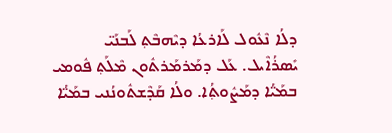ܕܠܳܐ ܢܶܥܽܘܠ ܠܰܐܪܥܳܐ ܕܝܶܗܒܶܬ݂ ܠܰܒܢܰܝ̈ ܝܺܣܪܳܐܶܝܠ. ܥܰܠ ܕܡܰܪܡܰܪܬܽܘܢ ܡܶܠܰܬ݂ ܦܽܘܡܝ ܒܡܰܝ̈ܳܐ ܕܡܰܨܽܘܬ݂ܳܐ. ܘܠܳܐ ܩܰܕܶܫܬܽܘܢܳܢܝ ܒܡܰܝ̈ܳܐ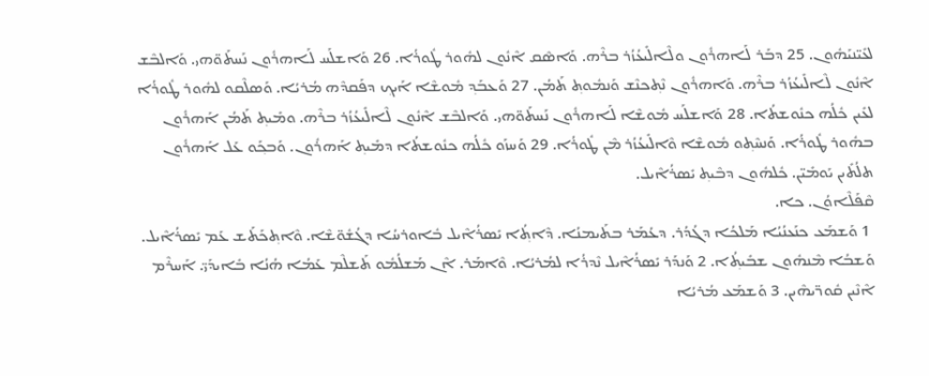ܠܥܺܝ̈ܢܝܰܗܽܘܢ. 25 ܕܒܰܪ ܠܰܐܗܪܽܘܢ ܘܠܶܐܠܺܝܥܳܙܳܪ ܒܪܶܗ. ܘܰܐܣܶܩ ܐܶܢܽܘܢ ܠܗܽܘܪ ܛܽܘܪܳܐ. 26 ܘܰܐܫܠܰܚ ܠܰܐܗܪܽܘܢ ܢܰܚܬܰܘ̈ܗܝ. ܘܰܐܠܒܶܫ ܐܶܢܽܘܢ ܠܶܐܠܺܝܥܳܙܳܪ ܒܪܶܗ. ܘܰܐܗܪܽܘܢ ܢܶܬ݂ܟܢܶܫ ܘܰܢܡܽܘܬ݂ ܬܰܡܳܢ. 27 ܘܰܥܒܰܕ݂ ܡܽܘܫܶܐ ܐܰܝܟ݂ ܕܦܰܩܕܶܗ ܡܳܪܝܳܐ. ܘܰܣܠܶܩܘ ܠܗܽܘܪ ܛܽܘܪܳܐ ܠܥܺܝܢ ܟܽܠܳܗ ܟܢܽܘܫܬܳܐ. 28 ܘܰܐܫܠܰܚ ܡܽܘܫܶܐ ܠܰܐܗܪܽܘܢ ܢܰܚܬܰܘ̈ܗܝ. ܘܰܐܠܒܶܫ ܐܶܢܽܘܢ ܠܶܐܠܺܝܥܳܙܳܪ ܒܪܶܗ. ܘܡܺܝܬ݂ ܬܰܡܳܢ ܐܰܗܪܽܘܢ ܒܗܽܘܪ ܛܽܘܪܳܐ. ܘܰܢܚܶܬ݂ܘ ܡܽܘܫܶܐ ܘܶܐܠܺܝܥܳܙܳܪ ܡܶܢ ܛܽܘܪܳܐ. 29 ܘܰܚܙܰܘ ܟܽܠܳܗ ܟܢܽܘܫܬܳܐ ܕܡܺܝܬ݂ ܐܰܗܪܽܘܢ. ܘܰܒܟ݂ܰܘ ܥܰܠ ܐܰܗܪܽܘܢ ܬܠܳܬܺܝܢ ܝܰܘܡܺܝ̈ܢ. ܟܽܠܗܽܘܢ ܕܒܶܝܬ݂ ܝܺܣܪܳܐܶܝܠ.
ܩܶܦܰܠܶܐܘܳܢ. ܟܐ.
 1 ܘܰܫܡܰܥ ܟܢܰܥܢܳܝܳܐ ܡܰܠܟܳܐ ܕܓܳܕܳܪ. ܕܥܳܡܰܪ ܒܬܰܝܡܢܳܐ. ܕܶܐܬ݂ܳܐ ܝܺܣܪܳܐܶܝܠ ܒܽܐܘܪܚܳܐ ܕܓܳܫܽܘ̈ܫܶܐ. ܘܶܐܬ݂ܟܰܬܰܫ ܥܰܡ ܝܺܣܪܳܐܶܝܠ. ܘܰܫܒܳܐ ܡܶܢܗܽܘܢ ܫܒܺܝܬ݂ܳܐ. 2 ܘܰܢܕܰܪ ܝܺܣܪܳܐܶܝܠ ܢܶܕܪܳܐ ܠܡܳܪܝܳܐ. ܘܶܐܡܰܪ. ܐܶܢ ܡܰܫܠܳܡܽܘ ܬܰܫܠܶܡ ܥܰܡܳܐ ܗܳܢܳܐ ܒܺܐܝܕܰܝ̈. ܐܰܚܪܶܡ ܐܶܢܶܝܢ ܩܽܘܖ̈ܝܗܶܝܢ. 3 ܘܰܫܡܰܥ ܡܳܪܝܳܐ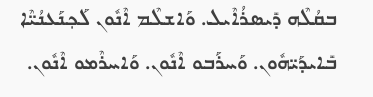ܒܩܳܠܶܗ ܕܺܝܣܪܳܐܶܝܠ. ܘܰܐܫܠܶܡ ܐܶܢܽܘܢ ܠܰܟ݂ܢܰܥܢܳܝ̈ܶܐ ܒܺܐܝܕܰܝ̈ܗܽܘܢ. ܘܰܚܪܰܒܘ ܐܶܢܽܘܢ. ܘܰܐܚܪܶܡܘ ܐܶܢܽܘܢ.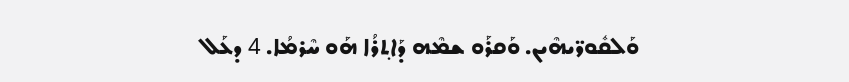ܘܰܠܩܽܘܖ̈ܝܗܶܝܢ. ܘܰܩܪܰܘ ܫܡܶܗ ܕܰܐܬ݂ܪܳܐ ܗܰܘ ܚܶܪܡܳܐ. 4 ܕܥܰܠ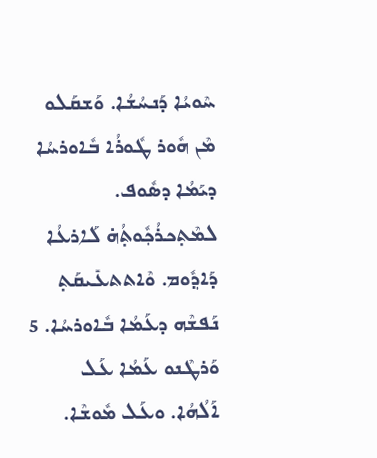ܚܶܘܝܳܐ ܕܰܢܚܳܫܳܐ. ܘܰܫܩܰܠܘ ܡܶܢ ܗܽܘܪ ܛܽܘܪܳܐ ܒܽܐܘܪܚܳܐ ܕܝܰܡܳܐ ܕܣܽܘܦ. ܠܡܶܬ݂ܟܪܳܟ݂ܽܘܬ݂ܳܗ̇ ܠܰܐܪܥܳܐ ܕܰܐܕ݂ܽܘܡ. ܘܶܐܬܬܥܺܝܩܰܬ݂ ܢܰܦܫܶܗ ܕܥܰܡܳܐ ܒܽܐܘܪܚܳܐ. 5 ܘܰܪܛܶܢܘ ܥܰܡܳܐ ܥܰܠ ܐܰ‌ܠܳܗܳܐ. ܘܥܰܠ ܡܽܘܫܶܐ.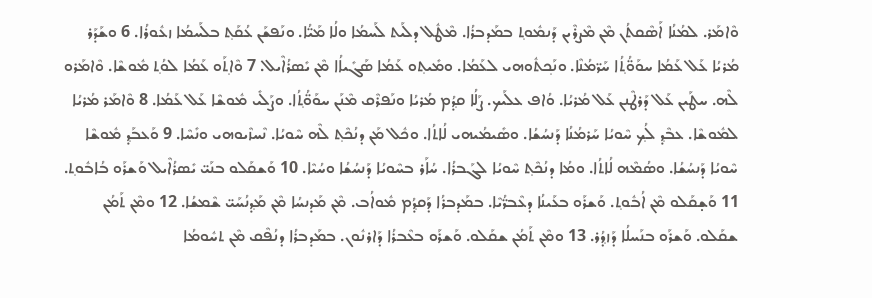ܘܶܐܡܰܪ. ܠܡܳܢܳܐ ܐܰܣܶܩܬܳܢ ܡܶܢ ܡܶܨܪܶܝܢ ܕܰܢܡܽܘܬ݂ ܒܡܰܕܒܪܳܐ. ܡܶܛܽܠ ܕܠܰܝܬ ܠܰܚܡܳܐ ܘܠܳܐ ܡܰܝ̈ܳܐ. ܘܢܰܦܫܰܢ ܥܳܩܰܬ݂ ܒܠܰܚܡܳܐ ܙܥܽܘܪܳܐ. 6 ܘܫܰܕܰܪ ܡܳܪܝܳܐ ܥܰܠ ܥܰܡܳܐ ܚܘܰܘ̈ܳܬ݂ܳܐ ܚܰܖ̈ܡܳܢܶܐ. ܘܢܰܟ݂ܬܽܘܗܝ ܠܥܰܡܳܐ. ܘܡܺܝܬ݂ܘ ܥܰܡܳܐ ܣܰܓܺܝܐܳܐ ܡܶܢ ܝܺܣܪܳܐܶܝܠ. 7 ܘܶܐܬ݂ܰܘ ܥܰܡܳܐ ܠܘܳܬ݂ ܡܽܘܫܶܐ. ܘܶܐܡܰܪܘ ܠܶܗ. ܚܛܰܝܢ ܥܰܠ ܕܰܪܛܶܢܢ ܥܰܠ ܡܳܪܝܳܐ. ܘܳܐܦ ܥܠܰܝܟ. ܨܰܠܳܐ ܩܕ݂ܳܡ ܡܳܪܝܳܐ ܘܢܰܦܪܶܩ ܡܶܢܰܢ ܚܘܰܘ̈ܳܬ݂ܳܐ. ܘܨܰܠܺܝ ܡܽܘܫܶܐ ܥܰܠ ܥܰܡܳܐ. 8 ܘܶܐܡܰܪ ܡܳܪܝܳܐ ܠܡܽܘܫܶܐ. ܥܒܶܕ݂ ܠܳܟ݂ ܚܶܘܝܳܐ ܚܰܪܡܳܢܳܐ ܕܰܢܚܳܫܳܐ. ܘܣܺܝܡܳܝܗܝ ܠܳܐܬܳܐ. ܘܟܽܠ ܡܰܢ ܕܢܳܟܶܬ݂ ܠܶܗ ܚܶܘܝܳܐ. ܢܶܚܙܶܝܘܗܝ ܘܢܺܚܶܐ. 9 ܘܰܥܒܰܕ݂ ܡܽܘܫܶܐ ܚܶܘܝܳܐ ܕܰܢܚܳܫܳܐ. ܘܣܳܡܶܗ ܠܳܐܬܳܐ. ܘܡܳܐ ܕܢܳܟܶܬ݂ ܚܶܘܝܳܐ ܠܓܰܒܪܳܐ. ܚܳܐܰܪ ܒܚܶܘܝܳܐ ܕܰܢܚܳܫܳܐ ܘܚܳܝܶܐ. 10 ܘܰܫܩܰܠܘ ܒܢܰܝ̈ ܝܺܣܪܳܐܶܝܠ ܘܰܫܪܰܘ ܒܳܐܒܽܘܬ݂. 11 ܘܰܫ̣ܩܰܠܘ ܡܶܢ ܐܳܒܽܘܬ݂. ܘܰܫܪܰܘ ܒܥܰܝܢܳܐ ܕܥܶܒܖ̈ܳܝܶܐ. ܒܡܰܕܒܪܳܐ ܕܰܩܕ݂ܳܡ ܡܽܘܐܳܒ. ܡܶܢ ܡܰܕܢܚܳܐ ܡܶܢ ܡܰܕ݂ܢܳܚܰܝ̈ ܫܶܡܫܳܐ. 12 ܘܡܶܢ ܬܰܡܳܢ ܫܩܰܠܘ. ܘܰܫܪܰܘ ܒܢܰܚܠܳܐ ܕܰܙܕ݂ܳܪ. 13 ܘܡܶܢ ܬܰܡܳܢ ܫܩܰܠܘ. ܘܰܫܪܰܘ ܒܥܶܒܪܳܐ ܕܰܐܪܢܽܘܢ. ܒܡܰܕܒܪܳܐ ܕܢܳܦܶܩ ܡܶܢ ܬܚܽܘܡܳܐ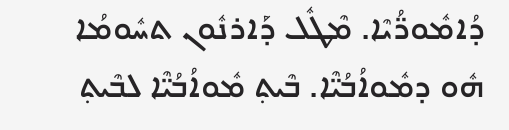ܕܳܐܡܽܘܖ̈ܳܝܶܐ. ܡܶܛܽܠ ܕܰܐܪܢܽܘܢ ܬܚܽܘܡܳܐ ܗܽܘ ܕܡܽܘܐܳܒܳܝ̈ܶܐ. ܒܶܝܬ݂ ܡܽܘܐܳܒܳܝ̈ܶܐ ܠܒܶܝܬ݂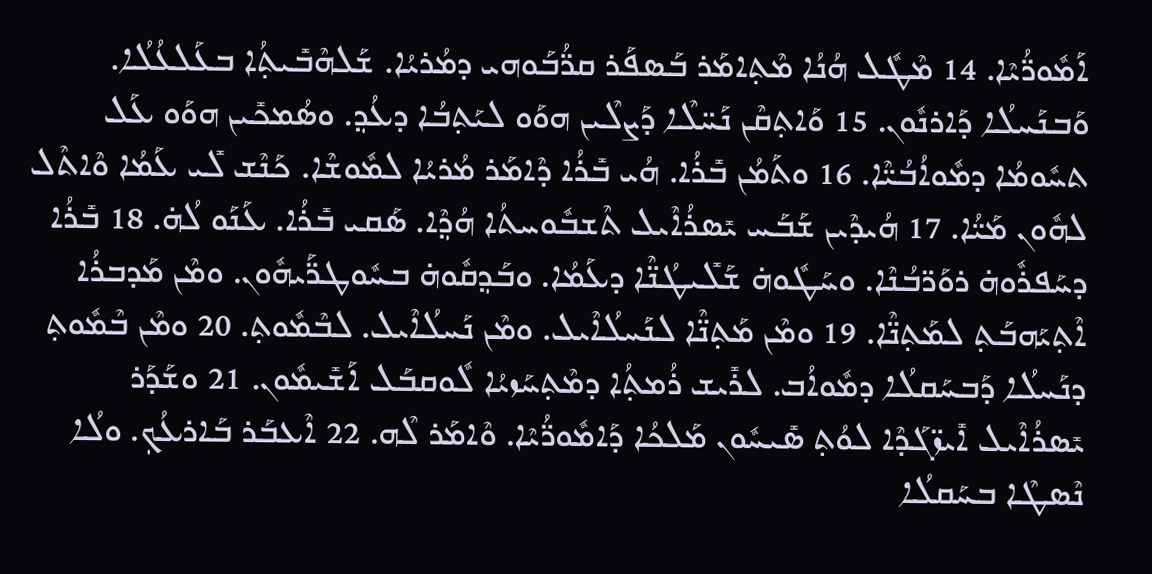ܐܰܡܽܘܖ̈ܳܝܶܐ. 14 ܡܶܛܽܠ ܗܳܢܳܐ ܡܶܬ݂ܐܡܰܪ ܒܰܣܦܰܪ ܩܖ̈ܳܒܰܘܗܝ ܕܡܳܪܝܳܐ. ܫܰܠܗܶܒܺܝܬ݂ܳܐ ܒܥܰܠܥܳܠܳܐ. ܘܰܒܢܰܚܠܳܐ ܕܰܐܪܢܽܘܢ. 15 ܘܰܐܬ݂ܩܶܢ ܢܰܚ̈ܠܶܐ ܕܰܨܠܶܝܢ ܗܘܰܘ ܠܝܰܬ݂ܒܳܐ ܕܥܳܕ݂. ܘܣܳܡܟܺܝܢ ܗܘܰܘ ܥܰܠ ܬܚܽܘܡܳܐ ܕܡܽܘܐܳܒܳܝ̈ܶܐ. 16 ܘܬܰܡܳܢ ܒܺܪܳܐ. ܗܳܝ ܒܺܪܳܐ ܕܶܐܡܰܪ ܡܳܪܝܳܐ ܠܡܽܘܫܶܐ. ܟܰܢܶܫ ܠܺܝ ܥܰܡܳܐ ܘܶܐܬܶܠ ܠܗܽܘܢ ܡܰܝ̈ܳܐ. 17 ܗܳܝܕܶܝܢ ܫܰܒܰܚ ܝܺܣܪܳܐܶܝܠ ܬܶܫܒܽܘܚܬܳܐ ܗܳܕ݂ܶܐ. ܣܰܩܝ ܒܺܪܳܐ. ܥܰܢܰܘ ܠܳܗ̇. 18 ܒܺܪܳܐ ܕܚܰܦܪܽܘܗ̇ ܪܘܰܖ̈ܒܳܢܶܐ. ܘܚܰܛܽܘܗ̇ ܫܰܠܺܝܛܳܢ̈ܶܐ ܕܥܰܡܳܐ. ܘܒܰܕ݂ܩܽܘܗ̇ ܒܚܽܘܛܖ̈ܰܝܗܽܘܢ. ܘܡܶܢ ܡܰܕܒܪܳܐ ܐܶܬ݂ܝܰܗܒܰܬ݂ ܠܡܰܬ݂ܢ̈ܶܐ. 19 ܘܡܶܢ ܡܰܬ݂ܢ̈ܶܐ ܠܢܰܚܠܳܐܶܝܠ. ܘܡܶܢ ܢܰܚܠܳܐܶܝܠ. ܠܒܶܡܽܘܬ݂. 20 ܘܡܶܢ ܒܶܡܽܘܬ݂ ܕܢܰܚܠܳܐ ܕܰܒܚܰܩܠܳܐ ܕܡܽܘܐܳܒ. ܠܪܺܝܫ ܪܳܡܬ݂ܳܐ ܕܡܶܬ݂ܚܰܙܝܳܐ ܠܽܘܩܒܰܠ ܐܰܫܺܝܡܽܘܢ. 21 ܘܫܰܕܰܪ ܝܺܣܪܳܐܶܝܠ ܐܺܝܙ̈ܓܰܕܶܐ ܠܘܳܬ݂ ܣܺܝܚܽܘܢ ܡܰܠܟܳܐ ܕܰܐܡܽܘܖ̈ܳܝܶܐ. ܘܶܐܡܰܪ ܠܶܗ. 22 ܐܶܥܒܰܪ ܒܰܐܪܥܳܟ݂. ܘܠܳܐ ܢܶܣܛܶܐ ܒܚܰܩܠܳܐ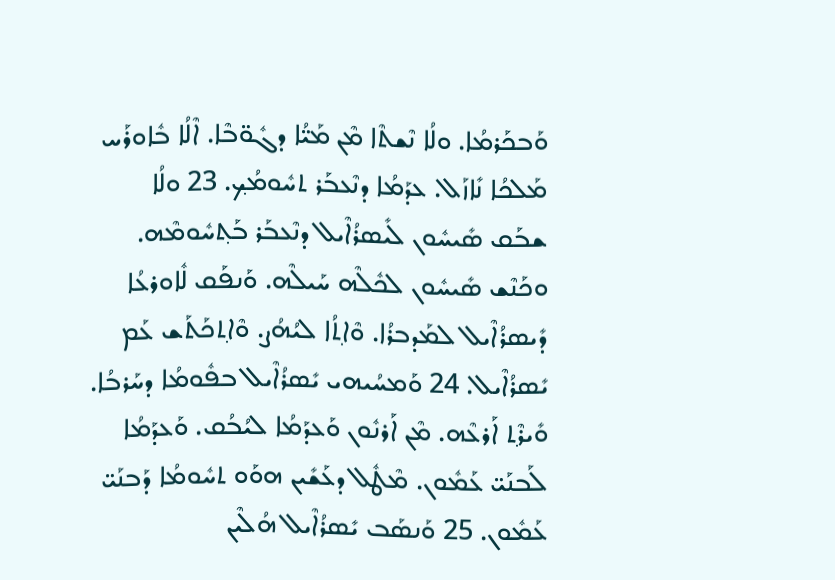ܘܰܒܟܰܪܡܳܐ. ܘܠܳܐ ܢܶܫܬܶܐ ܡܶܢ ܡܰܝ̈ܳܐ ܕܓܽܘ̈ܒܶܐ. ܐܶܠܳܐ ܒܽܐܘܪܰܚ ܡܰܠܟܳܐ ܢܺܐܙܰܠ. ܥܕܰܡܳܐ ܕܢܶܥܒܰܪ ܬܚܽܘܡܳܟ݂. 23 ܘܠܳܐ ܫܒܰܩ ܣܺܝܚܽܘܢ ܠܺܝܣܪܳܐܶܝܠ ܕܢܶܥܒܰܪ ܒܰܬ݂ܚܽܘܡܶܗ. ܘܟܰܢܶܫ ܣܺܝܚܽܘܢ ܠܟܽܠܶܗ ܚܰܝܠܶܗ. ܘܰܢܦܰܩ ܠܽܐܘܪܥܳܐ ܕܺܝܣܪܳܐܶܝܠ ܠܡܰܕܒܪܳܐ. ܘܶܐܬ݂ܳܐ ܠܝܳܗܳܨ. ܘܶܐܬ݂ܟܰܬܰܫ ܥܰܡ ܝܺܣܪܳܐܶܝܠ. 24 ܘܰܡܚܳܝܗܝ ܝܺܣܪܳܐܶܝܠ ܒܦܽܘܡܳܐ ܕܚܰܪܒܳܐ. ܘܺܝܪܶܬ݂ ܐܰܪܥܶܗ. ܡܶܢ ܐܰܪܢܽܘܢ ܘܰܥܕܰܡܳܐ ܠܝܳܒܳܩ. ܘܰܥܕܰܡܳܐ ܠܰܒܢܰܝ̈ ܥܰܡܽܘܢ. ܡܶܛܽܠ ܕܥܰܫܺܝܢ ܗܘܰܘ ܬܚܽܘܡܳܐ ܕܰܒܢܰܝ̈ ܥܰܡܽܘܢ. 25 ܘܰܢܣܰܒ ܝܺܣܪܳܐܶܝܠ ܗܳܠܶܝܢ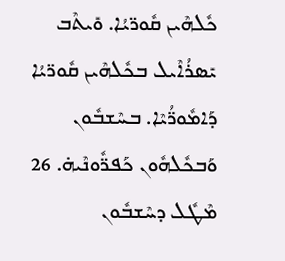ܟܽܠܗܶܝܢ ܩܽܘܖ̈ܝܳܐ. ܘܺܝܬܶܒ ܝܺܣܪܳܐܶܝܠ ܒܟܽܠܗܶܝܢ ܩܽܘܖ̈ܝܳܐ ܕܰܐܡܽܘܖ̈ܳܝܶܐ. ܒܚܶܫܒܽܘܢ ܘܰܒܟܽܠܗܽܘܢ ܟܰܦܖ̈ܽܘܢܶܝܗ̇. 26 ܡܶܛܽܠ ܕܚܶܫܒܽܘܢ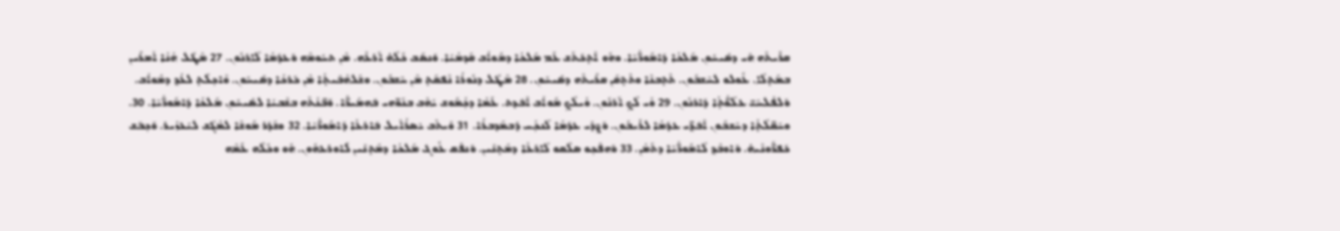ܩܪܺܝܬܶܗ ܗܺܝ ܕܣܺܝܚܽܘܢ ܡܰܠܟܳܐ ܕܰܐܡܽܘܖ̈ܳܝܶܐ. ܘܗܽܘ ܐܶܬ݂ܟܰܬܰܫ ܥܰܡ ܡܰܠܟܳܐ ܕܡܽܘܐܳܒ ܩܰܕܡܳܝܳܐ. ܘܰܢܣܰܒ ܟܽܠܳܗ̇ ܐܰܪܥܶܗ. ܡܶܢ ܬܚܽܘܡܶܗ ܘܰܥܕܰܡܳܐ ܠܰܐܪܢܽܘܢ. 27 ܡܶܛܽܠ ܗܳܢܳܐ ܐܳܡܪܺܝܢ ܒܡܰܬ݂ܠܳܐ. ܥܽܘܠܘ ܠܚܶܫܒܽܘܢ. ܬܶܬ݂ܒܢܶܐ ܘܬܶܬ݂ܩܰܢ ܩܪܺܝܬܶܗ ܕܣܺܝܚܽܘܢ. 28 ܡܶܛܽܠ ܕܢܽܘܪܳܐ ܢܶܦܩܰܬ݂ ܡܶܢ ܚܶܫܒܽܘܢ. ܘܫܰܠܗܶܒܺܝܬ݂ܳܐ ܡܶܢ ܟܰܪܟܳܐ ܕܣܺܝܚܽܘܢ. ܘܶܐܟ݂ܠܰܬ݂ ܠܥܳܕ݂ ܕܡܽܘܐܳܒ. ܘܰܠܦܳܠܚܰܝ̈ ܥܠܰܘ̈ܳܬ݂ܳܐ ܕܰܐܪܢܽܘܢ. 29 ܘܳܝ ܠܳܟ݂ ܐܰܪܢܽܘܢ. ܘܳܝܠܳܟ݂ ܡܽܘܐܳܒ ܐܶܒܰܕܬ. ܥܰܡܳܐ ܕܟ݂ܳܡܽܘܫ ܝܳܗܶܒ ܒܢܰܘ̈ܗܝ ܒܰܗܡܰܝܖ̈ܶܐ. ܘܰܒ̈ܢܳܬܶܗ ܒܫܶܒܝܳܐ ܠܣܺܝܚܽܘܢ ܡܰܠܟܳܐ ܕܰܐܡܽܘܖ̈ܳܝܶܐ. 30. ܘܚܰܩ̈ܠܳܬ݂ܳܐ ܕܚܶܫܒܽܘܢ ܐܶܒܰܕ݂̈ܝ ܥܕܰܡܳܐ ܠܪܺܝܒܽܘܢ. ܘܰܨ̈ܕܺܝ ܥܕܰܡܳܐ ܠܰܢܟ݂ܳܚ ܕܰܒܡܰܕܒܪܳܐ. 31 ܘܺܝܬܶܒ ܝܺܣܪܳܐܶܝܠ ܒܰܐܪܥܳܐ ܕܰܐܡܽܘܖ̈ܳܝܶܐ. 32 ܘܫܰܕܰܪ ܡܽܘܫܶܐ ܠܡܶܓܰܫ ܠܝܰܥܙܺܝܪ. ܘܰܟ݂ܒܰܫ ܟܰܦܖ̈ܽܘܢܶܝܗ̇. ܘܰܐܘܒܶܕ݂ ܠܳܐܡܽܘܖ̈ܳܝܶܐ ܕܬܰܡܳܢ. 33 ܘܰܗܦܰܟ݂ܘ ܣܠܶܩܘ ܠܰܐܪܥܳܐ ܕܡܰܬ݂ܢܺܝܢ. ܘܰܢܦܰܩ ܥܽܘܓ ܡܰܠܟܳܐ ܕܡܰܬ݂ܢܺܝܢ ܠܽܐܘܪܥܗܽܘܢ. ܗܽܘ ܘܟܽܠܶܗ ܥܰܡܶܗ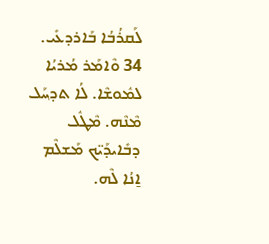ܠܰܩܪܳܒܳܐ ܒܰܐܪܕܥܺܝ. 34 ܘܶܐܡܰܪ ܡܳܪܝܳܐ ܠܡܽܘܫܶܐ. ܠܳܐ ܬܕ݂ܚܰܠ ܡܶܢܶܗ. ܡܶܛܽܠ ܕܒܺܐܝܕܰܝ̈ܟ ܡܰܫܠܶܡ ܐ̱ܢܳܐ ܠܶܗ.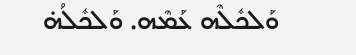ܘܰܠܟܽܠܶܗ ܥܰܡܶܗ. ܘܰܠܟܽܠܳܗ̇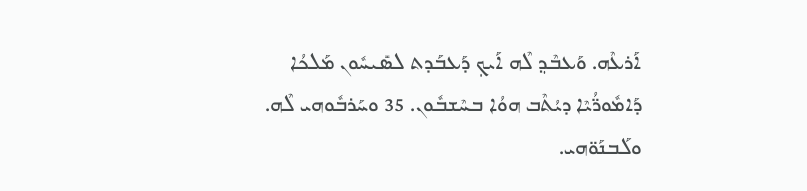ܐܰܪܥܶܗ. ܘܰܥܒܶܕ݂ ܠܶܗ ܐܰܝܟ݂ ܕܰܥܒܰܕܬ ܠܣܺܝܚܽܘܢ ܡܰܠܟܳܐ ܕܰܐܡܽܘܖ̈ܳܝܶܐ ܕܝܳܬܶܒ ܗܘܳܐ ܒܚܶܫܒܽܘܢ. 35 ܘܚܰܪܒܽܘܗܝ ܠܶܗ. ܘܠܰܒܢܰܘ̈ܗܝ.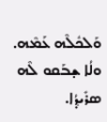ܘܰܠܟܽܠܶܗ ܥܰܡܶܗ. ܘܠܳܐ ܫ̣ܒܰܩܘ ܠܶܗ ܣܪܺܝܕ݂ܳܐ.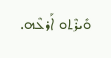ܘܺܝܪܶܬ݂ܘ ܐܰܪܥܶܗ.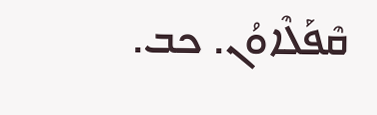ܩܶܦܰܠܶܐܘܳܢ. ܟܒ.